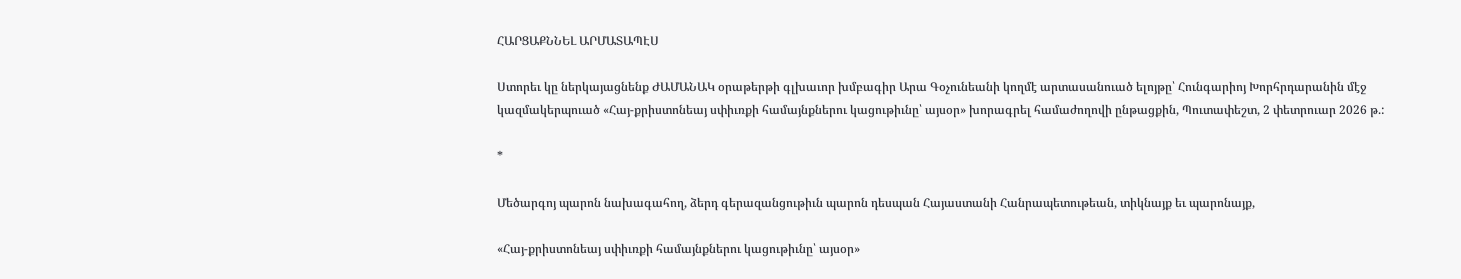ՀԱՐՑԱՔՆՆԵԼ ԱՐՄԱՏԱՊԷՍ

Ստորեւ կը ներկայացնենք ԺԱՄԱՆԱԿ օրաթերթի գլխաւոր խմբագիր Արա Գօչունեանի կողմէ արտասանուած ելոյթը՝ Հունգարիոյ Խորհրդարանին մէջ կազմակերպուած «Հայ-քրիստոնեայ սփիւռքի համայնքներու կացութիւնը՝ այսօր» խորագրել համաժողովի ընթացքին, Պուտափեշտ, 2 փետրուար 2026 թ.:

*

Մեծարգոյ պարոն նախագահող, ձերդ գերազանցութիւն պարոն դեսպան Հայաստանի Հանրապետութեան, տիկնայք եւ պարոնայք,

«Հայ-քրիստոնեայ սփիւռքի համայնքներու կացութիւնը՝ այսօր»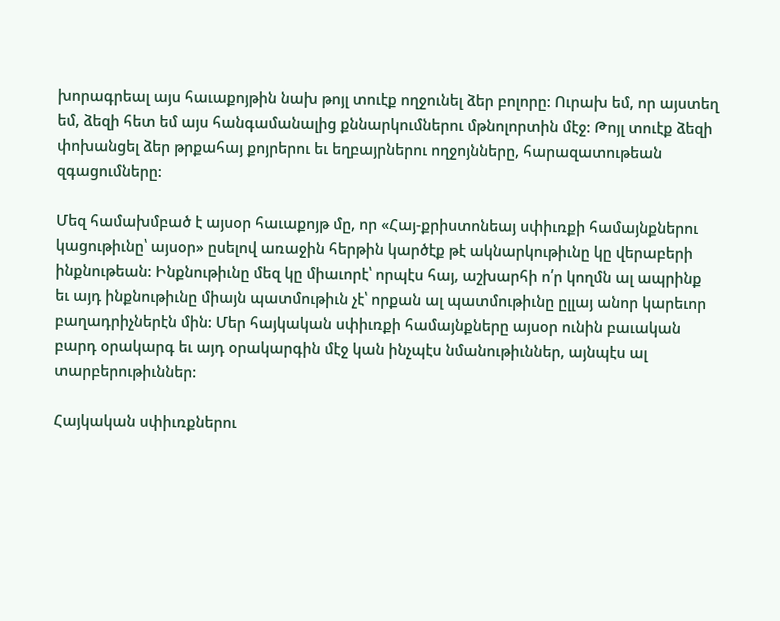խորագրեալ այս հաւաքոյթին նախ թոյլ տուէք ողջունել ձեր բոլորը: Ուրախ եմ, որ այստեղ եմ, ձեզի հետ եմ այս հանգամանալից քննարկումներու մթնոլորտին մէջ: Թոյլ տուէք ձեզի փոխանցել ձեր թրքահայ քոյրերու եւ եղբայրներու ողջոյնները, հարազատութեան զգացումները:

Մեզ համախմբած է այսօր հաւաքոյթ մը, որ «Հայ-քրիստոնեայ սփիւռքի համայնքներու կացութիւնը՝ այսօր» ըսելով առաջին հերթին կարծէք թէ ակնարկութիւնը կը վերաբերի ինքնութեան: Ինքնութիւնը մեզ կը միաւորէ՝ որպէս հայ, աշխարհի ո՛ր կողմն ալ ապրինք եւ այդ ինքնութիւնը միայն պատմութիւն չէ՝ որքան ալ պատմութիւնը ըլլայ անոր կարեւոր բաղադրիչներէն մին: Մեր հայկական սփիւռքի համայնքները այսօր ունին բաւական բարդ օրակարգ եւ այդ օրակարգին մէջ կան ինչպէս նմանութիւններ, այնպէս ալ տարբերութիւններ:

Հայկական սփիւռքներու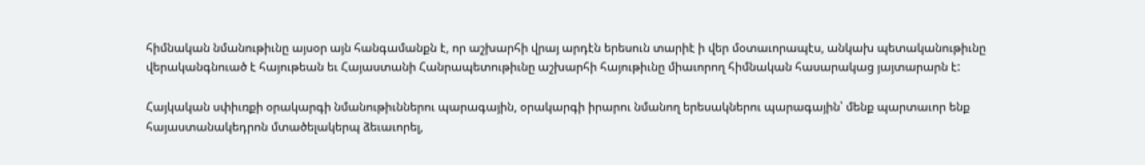հիմնական նմանութիւնը այսօր այն հանգամանքն է, որ աշխարհի վրայ արդէն երեսուն տարիէ ի վեր մօտաւորապէս, անկախ պետականութիւնը վերականգնուած է հայութեան եւ Հայաստանի Հանրապետութիւնը աշխարհի հայութիւնը միաւորող հիմնական հասարակաց յայտարարն է:

Հայկական սփիւռքի օրակարգի նմանութիւններու պարագային, օրակարգի իրարու նմանող երեսակներու պարագային՝ մենք պարտաւոր ենք հայաստանակեդրոն մտածելակերպ ձեւաւորել,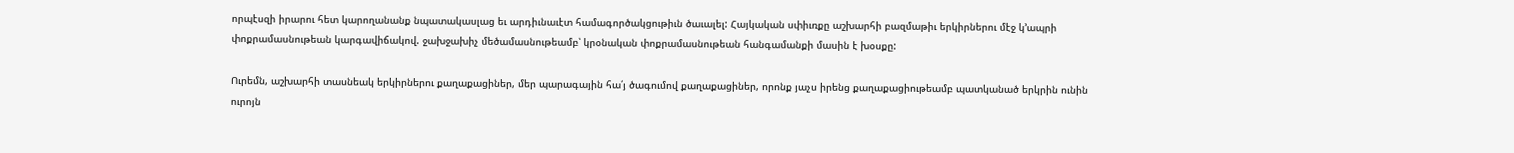որպէսզի իրարու հետ կարողանանք նպատակասլաց եւ արդիւնաւէտ համագործակցութիւն ծաւալել: Հայկական սփիւռքը աշխարհի բազմաթիւ երկիրներու մէջ կ՚ապրի փոքրամասնութեան կարգավիճակով. ջախջախիչ մեծամասնութեամբ՝ կրօնական փոքրամասնութեան հանգամանքի մասին է խօսքը:

Ուրեմն, աշխարհի տասնեակ երկիրներու քաղաքացիներ, մեր պարագային հա՛յ ծագումով քաղաքացիներ, որոնք յաչս իրենց քաղաքացիութեամբ պատկանած երկրին ունին ուրոյն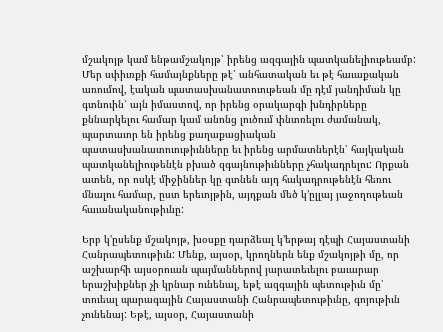մշակոյթ կամ ենթամշակոյթ՝ իրենց ազգային պատկանելիութեամբ: Մեր սփիւռքի համայնքները թէ՛ անհատական եւ թէ հաւաքական առումով, էական պատասխանատուութեան մը դէմ յանդիման կը գտնուին՝ այն իմաստով, որ իրենց օրակարգի խնդիրները քննարկելու համար կամ անոնց լուծում փնտռելու ժամանակ, պարտաւոր են իրենց քաղաքացիական պատասխանատուութիւնները եւ իրենց արմատներէն՝ հայկական պատկանելիութենէն բխած զգայնութիւնները չհակադրելու: Որքան ատեն, որ ոսկէ միջիններ կը գտնեն այդ հակադրութենէն հեռու մնալու համար, ըստ երեւոյթին, այդքան մեծ կ՚ըլլայ յաջողութեան հաւանականութիւնը:

Երբ կ՚ըսենք մշակոյթ, խօսքը դարձեալ կ՚երթայ դէպի Հայաստանի Հանրապետութիւն: Մենք, այսօր, կրողներն ենք մշակոյթի մը, որ աշխարհի այսօրուան պայմաններով յարատեւելու բաւարար երաշխիքներ չի կրնար ունենալ, եթէ ազգային պետութիւն մը՝ տուեալ պարագային Հայաստանի Հանրապետութիւնը, գոյութիւն չունենայ: Եթէ, այսօր, Հայաստանի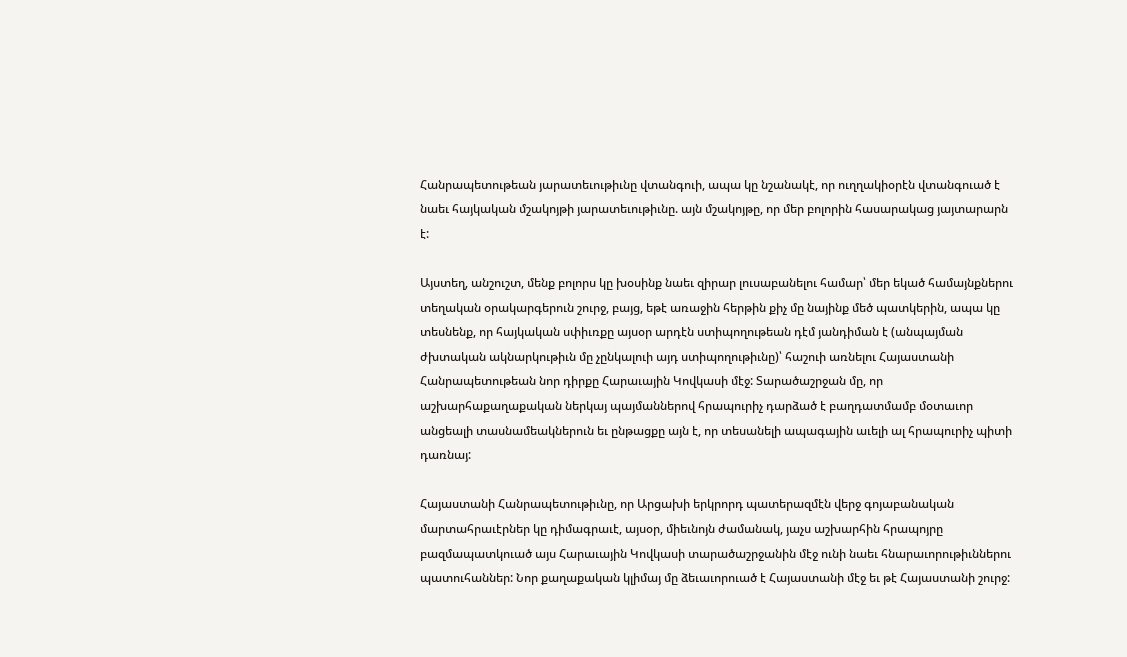Հանրապետութեան յարատեւութիւնը վտանգուի, ապա կը նշանակէ, որ ուղղակիօրէն վտանգուած է նաեւ հայկական մշակոյթի յարատեւութիւնը. այն մշակոյթը, որ մեր բոլորին հասարակաց յայտարարն է:

Այստեղ, անշուշտ, մենք բոլորս կը խօսինք նաեւ զիրար լուսաբանելու համար՝ մեր եկած համայնքներու տեղական օրակարգերուն շուրջ, բայց, եթէ առաջին հերթին քիչ մը նայինք մեծ պատկերին, ապա կը տեսնենք, որ հայկական սփիւռքը այսօր արդէն ստիպողութեան դէմ յանդիման է (անպայման ժխտական ակնարկութիւն մը չընկալուի այդ ստիպողութիւնը)՝ հաշուի առնելու Հայաստանի Հանրապետութեան նոր դիրքը Հարաւային Կովկասի մէջ: Տարածաշրջան մը, որ աշխարհաքաղաքական ներկայ պայմաններով հրապուրիչ դարձած է բաղդատմամբ մօտաւոր անցեալի տասնամեակներուն եւ ընթացքը այն է, որ տեսանելի ապագային աւելի ալ հրապուրիչ պիտի դառնայ:

Հայաստանի Հանրապետութիւնը, որ Արցախի երկրորդ պատերազմէն վերջ գոյաբանական մարտահրաւէրներ կը դիմագրաւէ, այսօր, միեւնոյն ժամանակ, յաչս աշխարհին հրապոյրը բազմապատկուած այս Հարաւային Կովկասի տարածաշրջանին մէջ ունի նաեւ հնարաւորութիւններու պատուհաններ: Նոր քաղաքական կլիմայ մը ձեւաւորուած է Հայաստանի մէջ եւ թէ Հայաստանի շուրջ: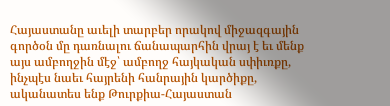Հայաստանը աւելի տարբեր որակով միջազգային գործօն մը դառնալու ճանապարհին վրայ է եւ մենք այս ամբողջին մէջ՝ ամբողջ հայկական սփիւռքը, ինչպէս նաեւ հայրենի հանրային կարծիքը, ականատես ենք Թուրքիա-Հայաստան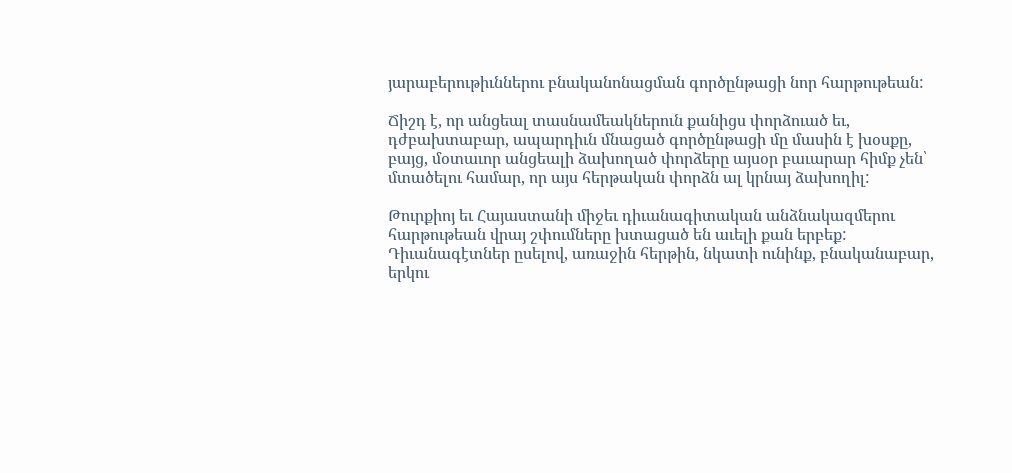յարաբերութիւններու բնականոնացման գործընթացի նոր հարթութեան:

Ճիշդ է, որ անցեալ տասնամեակներուն քանիցս փորձուած եւ, դժբախտաբար, ապարդիւն մնացած գործընթացի մը մասին է խօսքը, բայց, մօտաւոր անցեալի ձախողած փորձերը այսօր բաւարար հիմք չեն՝ մտածելու համար, որ այս հերթական փորձն ալ կրնայ ձախողիլ:

Թուրքիոյ եւ Հայաստանի միջեւ դիւանագիտական անձնակազմերու հարթութեան վրայ շփումները խտացած են աւելի քան երբեք: Դիւանագէտներ ըսելով, առաջին հերթին, նկատի ունինք, բնականաբար, երկու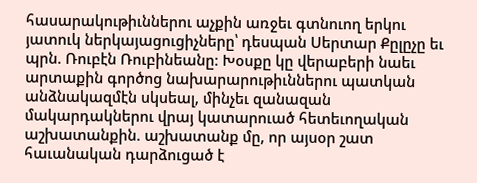հասարակութիւններու աչքին առջեւ գտնուող երկու յատուկ ներկայացուցիչները՝ դեսպան Սերտար Քըլըչը եւ պրն. Ռուբէն Ռուբինեանը: Խօսքը կը վերաբերի նաեւ արտաքին գործոց նախարարութիւններու պատկան անձնակազմէն սկսեալ, մինչեւ զանազան մակարդակներու վրայ կատարուած հետեւողական աշխատանքին. աշխատանք մը, որ այսօր շատ հաւանական դարձուցած է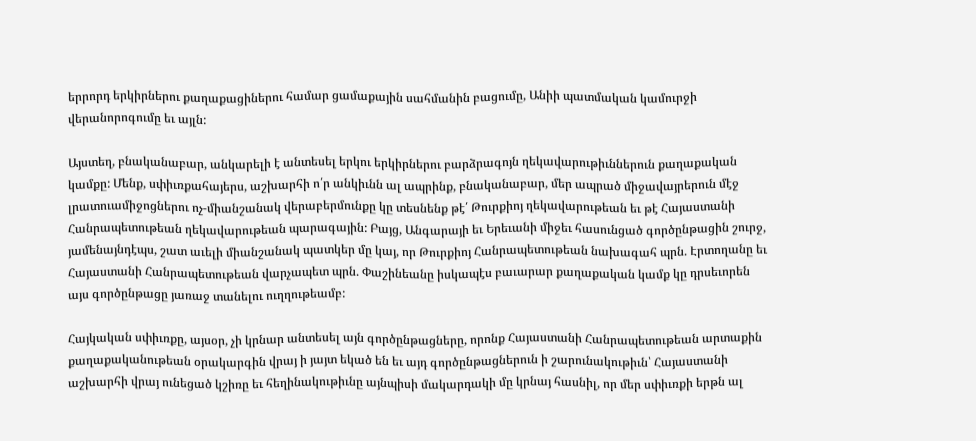երրորդ երկիրներու քաղաքացիներու համար ցամաքային սահմանին բացումը, Անիի պատմական կամուրջի վերանորոգումը եւ այլն:

Այստեղ, բնականաբար, անկարելի է անտեսել երկու երկիրներու բարձրագոյն ղեկավարութիւններուն քաղաքական կամքը: Մենք, սփիւռքահայերս, աշխարհի ո՛ր անկիւնն ալ ապրինք, բնականաբար, մեր ապրած միջավայրերուն մէջ լրատուամիջոցներու ոչ-միանշանակ վերաբերմունքը կը տեսնենք թէ՛ Թուրքիոյ ղեկավարութեան եւ թէ Հայաստանի Հանրապետութեան ղեկավարութեան պարագային: Բայց, Անգարայի եւ Երեւանի միջեւ հասունցած գործընթացին շուրջ, յամենայնդէպս, շատ աւելի միանշանակ պատկեր մը կայ, որ Թուրքիոյ Հանրապետութեան նախագահ պրն. Էրտողանը եւ Հայաստանի Հանրապետութեան վարչապետ պրն. Փաշինեանը իսկապէս բաւարար քաղաքական կամք կը դրսեւորեն այս գործընթացը յառաջ տանելու ուղղութեամբ:

Հայկական սփիւռքը, այսօր, չի կրնար անտեսել այն գործընթացները, որոնք Հայաստանի Հանրապետութեան արտաքին քաղաքականութեան օրակարգին վրայ ի յայտ եկած են եւ այդ գործընթացներուն ի շարունակութիւն՝ Հայաստանի աշխարհի վրայ ունեցած կշիռը եւ հեղինակութիւնը այնպիսի մակարդակի մը կրնայ հասնիլ, որ մեր սփիւռքի երթն ալ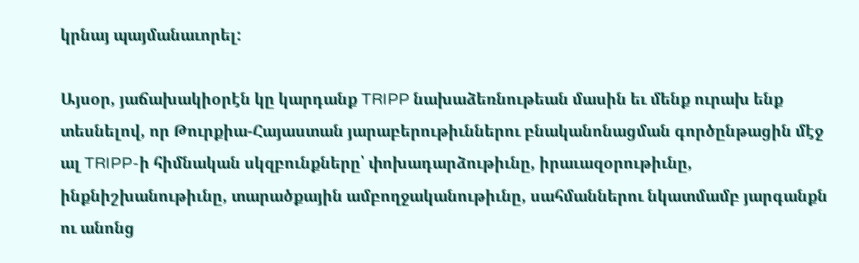կրնայ պայմանաւորել:

Այսօր, յաճախակիօրէն կը կարդանք TRIPP նախաձեռնութեան մասին եւ մենք ուրախ ենք տեսնելով, որ Թուրքիա-Հայաստան յարաբերութիւններու բնականոնացման գործընթացին մէջ ալ TRIPP-ի հիմնական սկզբունքները՝ փոխադարձութիւնը, իրաւազօրութիւնը, ինքնիշխանութիւնը, տարածքային ամբողջականութիւնը, սահմաններու նկատմամբ յարգանքն ու անոնց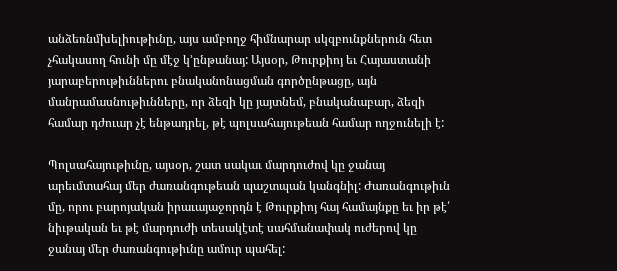անձեռնմխելիութիւնը, այս ամբողջ հիմնարար սկզբունքներուն հետ չհակասող հունի մը մէջ կ՚ընթանայ: Այսօր, Թուրքիոյ եւ Հայաստանի յարաբերութիւններու բնականոնացման գործընթացը, այն մանրամասնութիւնները, որ ձեզի կը յայտնեմ, բնականաբար, ձեզի համար դժուար չէ ենթադրել, թէ պոլսահայութեան համար ողջունելի է:

Պոլսահայութիւնը, այսօր, շատ սակաւ մարդուժով կը ջանայ արեւմտահայ մեր ժառանգութեան պաշտպան կանգնիլ: Ժառանգութիւն մը, որու բարոյական իրաւայաջորդն է Թուրքիոյ հայ համայնքը եւ իր թէ՛ նիւթական եւ թէ մարդուժի տեսակէտէ սահմանափակ ուժերով կը ջանայ մեր ժառանգութիւնը ամուր պահել: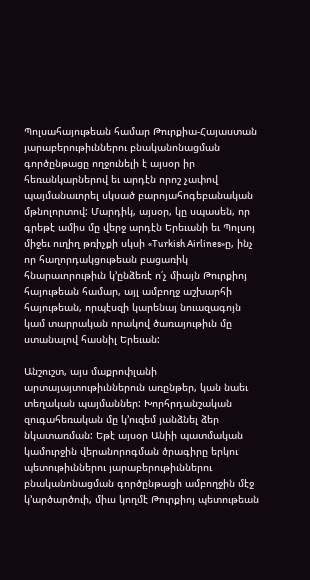Պոլսահայութեան համար Թուրքիա-Հայաստան յարաբերութիւններու բնականոնացման գործընթացը ողջունելի է այսօր իր հեռանկարներով եւ արդէն որոշ չափով պայմանաւորել սկսած բարոյահոգեբանական մթնոլորտով: Մարդիկ, այսօր, կը սպասեն, որ գրեթէ ամիս մը վերջ արդէն Երեւանի եւ Պոլսոյ միջեւ ուղիղ թռիչքի սկսի «Turkish Airlines»ը, ինչ որ հաղորդակցութեան բացառիկ հնարաւորութիւն կ՚ընձեռէ ո՛չ միայն Թուրքիոյ հայութեան համար, այլ ամբողջ աշխարհի հայութեան, որպէսզի կարենայ նուազագոյն կամ տարրական որակով ծառայութիւն մը ստանալով հասնիլ Երեւան:

Անշուշտ, այս մաքրոփլանի արտայայտութիւններուն առընթեր, կան նաեւ տեղական պայմաններ: Խորհրդանշական զուգահեռական մը կ՚ուզեմ յանձնել ձեր նկատառման: Եթէ այսօր Անիի պատմական կամուրջին վերանորոգման ծրագիրը երկու պետութիւններու յարաբերութիւններու բնականոնացման գործընթացի ամբողջին մէջ կ՚արծարծուի, միւս կողմէ Թուրքիոյ պետութեան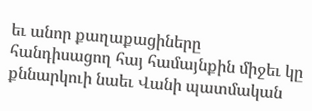եւ անոր քաղաքացիները հանդիսացող հայ համայնքին միջեւ կը քննարկուի նաեւ Վանի պատմական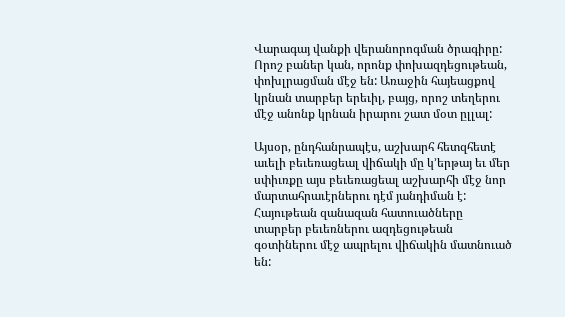Վարագայ վանքի վերանորոգման ծրագիրը: Որոշ բաներ կան, որոնք փոխազդեցութեան, փոխլրացման մէջ են: Առաջին հայեացքով կրնան տարբեր երեւիլ, բայց, որոշ տեղերու մէջ անոնք կրնան իրարու շատ մօտ ըլլալ:

Այսօր, ընդհանրապէս, աշխարհ հետզհետէ աւելի բեւեռացեալ վիճակի մը կ՚երթայ եւ մեր սփիւռքը այս բեւեռացեալ աշխարհի մէջ նոր մարտահրաւէրներու դէմ յանդիման է: Հայութեան զանազան հատուածները տարբեր բեւեռներու ազդեցութեան գօտիներու մէջ ապրելու վիճակին մատնուած են: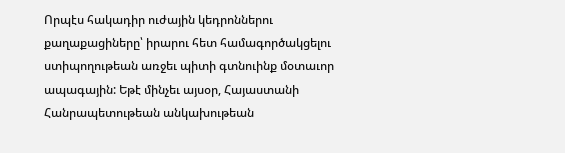Որպէս հակադիր ուժային կեդրոններու քաղաքացիները՝ իրարու հետ համագործակցելու ստիպողութեան առջեւ պիտի գտնուինք մօտաւոր ապագային: Եթէ մինչեւ այսօր, Հայաստանի Հանրապետութեան անկախութեան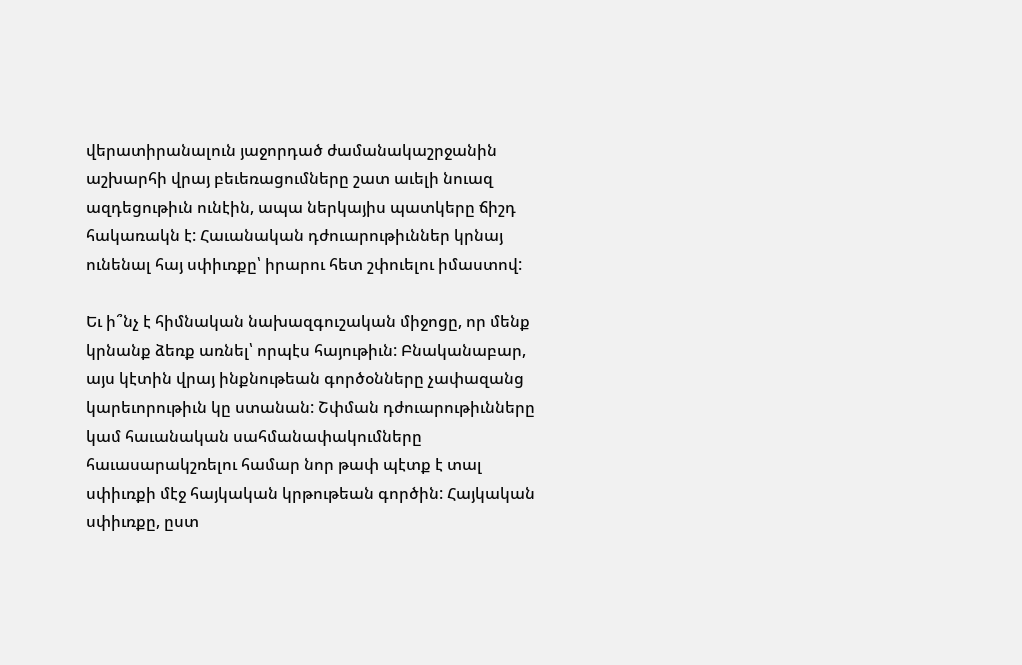վերատիրանալուն յաջորդած ժամանակաշրջանին աշխարհի վրայ բեւեռացումները շատ աւելի նուազ ազդեցութիւն ունէին, ապա ներկայիս պատկերը ճիշդ հակառակն է: Հաւանական դժուարութիւններ կրնայ ունենալ հայ սփիւռքը՝ իրարու հետ շփուելու իմաստով:

Եւ ի՞նչ է հիմնական նախազգուշական միջոցը, որ մենք կրնանք ձեռք առնել՝ որպէս հայութիւն: Բնականաբար, այս կէտին վրայ ինքնութեան գործօնները չափազանց կարեւորութիւն կը ստանան: Շփման դժուարութիւնները կամ հաւանական սահմանափակումները հաւասարակշռելու համար նոր թափ պէտք է տալ սփիւռքի մէջ հայկական կրթութեան գործին: Հայկական սփիւռքը, ըստ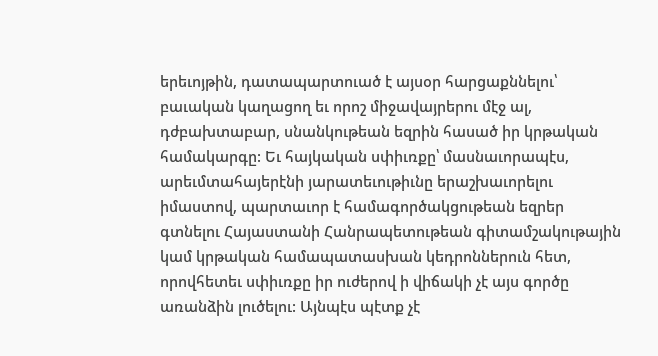երեւոյթին, դատապարտուած է այսօր հարցաքննելու՝ բաւական կաղացող եւ որոշ միջավայրերու մէջ ալ, դժբախտաբար, սնանկութեան եզրին հասած իր կրթական համակարգը: Եւ հայկական սփիւռքը՝ մասնաւորապէս, արեւմտահայերէնի յարատեւութիւնը երաշխաւորելու իմաստով, պարտաւոր է համագործակցութեան եզրեր գտնելու Հայաստանի Հանրապետութեան գիտամշակութային կամ կրթական համապատասխան կեդրոններուն հետ, որովհետեւ սփիւռքը իր ուժերով ի վիճակի չէ այս գործը առանձին լուծելու: Այնպէս պէտք չէ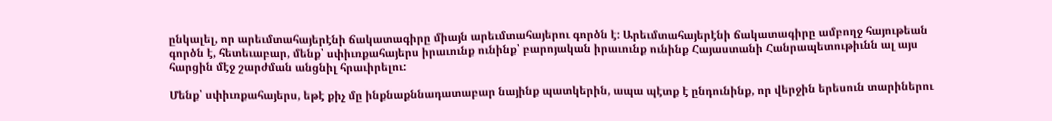ընկալել, որ արեւմտահայերէնի ճակատագիրը միայն արեւմտահայերու գործն է: Արեւմտահայերէնի ճակատագիրը ամբողջ հայութեան գործն է, հետեւաբար, մենք՝ սփիւռքահայերս իրաւունք ունինք՝ բարոյական իրաւունք ունինք Հայաստանի Հանրապետութիւնն ալ այս հարցին մէջ շարժման անցնիլ հրաւիրելու:

Մենք՝ սփիւռքահայերս, եթէ քիչ մը ինքնաքննադատաբար նայինք պատկերին, ապա պէտք է ընդունինք, որ վերջին երեսուն տարիներու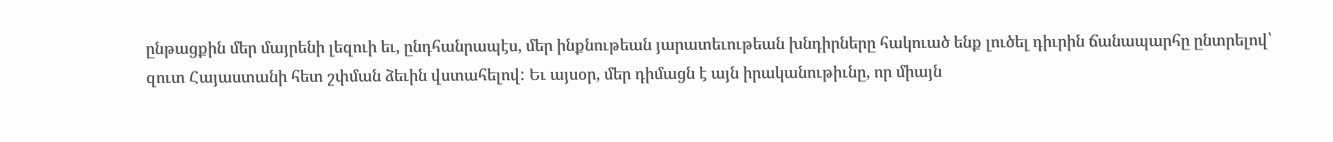ընթացքին մեր մայրենի լեզուի եւ, ընդհանրապէս, մեր ինքնութեան յարատեւութեան խնդիրները հակուած ենք լուծել դիւրին ճանապարհը ընտրելով՝ զուտ Հայաստանի հետ շփման ձեւին վստահելով: Եւ այսօր, մեր դիմացն է այն իրականութիւնը, որ միայն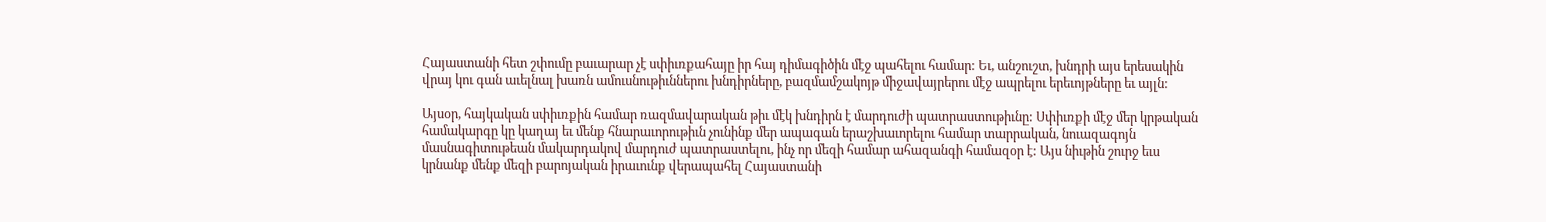Հայաստանի հետ շփումը բաւարար չէ սփիւռքահայը իր հայ դիմագիծին մէջ պահելու համար: Եւ, անշուշտ, խնդրի այս երեսակին վրայ կու գան աւելնալ խառն ամուսնութիւններու խնդիրները, բազմամշակոյթ միջավայրերու մէջ ապրելու երեւոյթները եւ այլն:

Այսօր, հայկական սփիւռքին համար ռազմավարական թիւ մէկ խնդիրն է մարդուժի պատրաստութիւնը: Սփիւռքի մէջ մեր կրթական համակարգը կը կաղայ եւ մենք հնարաւորութիւն չունինք մեր ապագան երաշխաւորելու համար տարրական, նուազագոյն մասնագիտութեան մակարդակով մարդուժ պատրաստելու, ինչ որ մեզի համար ահազանգի համազօր է: Այս նիւթին շուրջ եւս կրնանք մենք մեզի բարոյական իրաւունք վերապահել Հայաստանի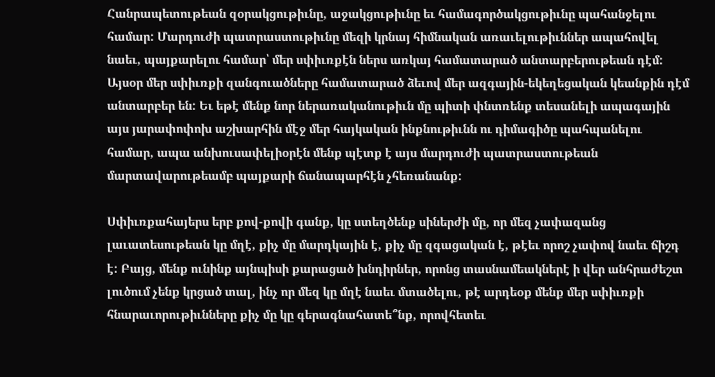Հանրապետութեան զօրակցութիւնը, աջակցութիւնը եւ համագործակցութիւնը պահանջելու համար: Մարդուժի պատրաստութիւնը մեզի կրնայ հիմնական առաւելութիւններ ապահովել նաեւ, պայքարելու համար՝ մեր սփիւռքէն ներս առկայ համատարած անտարբերութեան դէմ: Այսօր մեր սփիւռքի զանգուածները համատարած ձեւով մեր ազգային-եկեղեցական կեանքին դէմ անտարբեր են: Եւ եթէ մենք նոր ներառականութիւն մը պիտի փնտռենք տեսանելի ապագային այս յարափոփոխ աշխարհին մէջ մեր հայկական ինքնութիւնն ու դիմագիծը պահպանելու համար, ապա անխուսափելիօրէն մենք պէտք է այս մարդուժի պատրաստութեան մարտավարութեամբ պայքարի ճանապարհէն չհեռանանք:

Սփիւռքահայերս երբ քով-քովի գանք, կը ստեղծենք սիներժի մը, որ մեզ չափազանց լաւատեսութեան կը մղէ, քիչ մը մարդկային է, քիչ մը զգացական է, թէեւ որոշ չափով նաեւ ճիշդ է: Բայց, մենք ունինք այնպիսի քարացած խնդիրներ, որոնց տասնամեակներէ ի վեր անհրաժեշտ լուծում չենք կրցած տալ, ինչ որ մեզ կը մղէ նաեւ մտածելու, թէ արդեօք մենք մեր սփիւռքի հնարաւորութիւնները քիչ մը կը գերագնահատե՞նք, որովհետեւ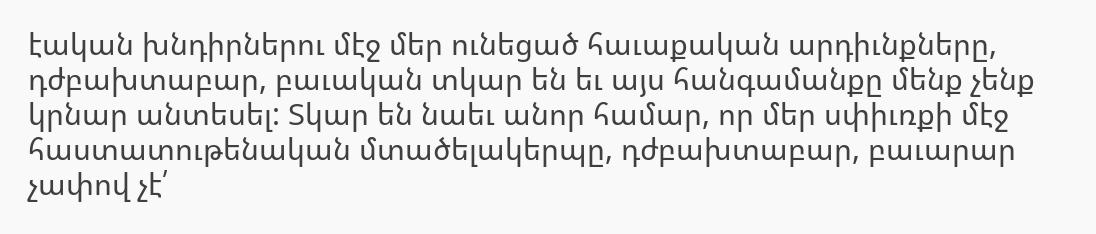էական խնդիրներու մէջ մեր ունեցած հաւաքական արդիւնքները, դժբախտաբար, բաւական տկար են եւ այս հանգամանքը մենք չենք կրնար անտեսել: Տկար են նաեւ անոր համար, որ մեր սփիւռքի մէջ հաստատութենական մտածելակերպը, դժբախտաբար, բաւարար չափով չէ՛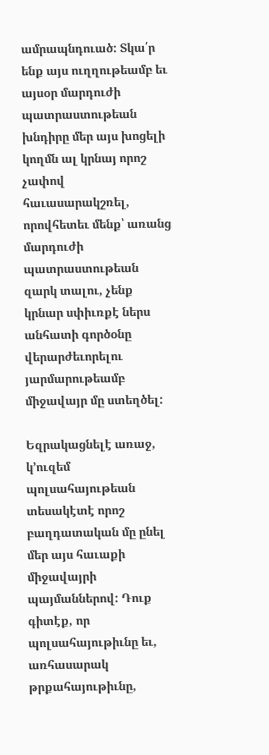ամրապնդուած: Տկա՛ր ենք այս ուղղութեամբ եւ այսօր մարդուժի պատրաստութեան խնդիրը մեր այս խոցելի կողմն ալ կրնայ որոշ չափով հաւասարակշռել, որովհետեւ մենք՝ առանց մարդուժի պատրաստութեան զարկ տալու, չենք կրնար սփիւռքէ ներս անհատի գործօնը վերարժեւորելու յարմարութեամբ միջավայր մը ստեղծել:

Եզրակացնելէ առաջ, կ՚ուզեմ պոլսահայութեան տեսակէտէ որոշ բաղդատական մը ընել մեր այս հաւաքի միջավայրի պայմաններով: Դուք գիտէք, որ պոլսահայութիւնը եւ, առհասարակ թրքահայութիւնը,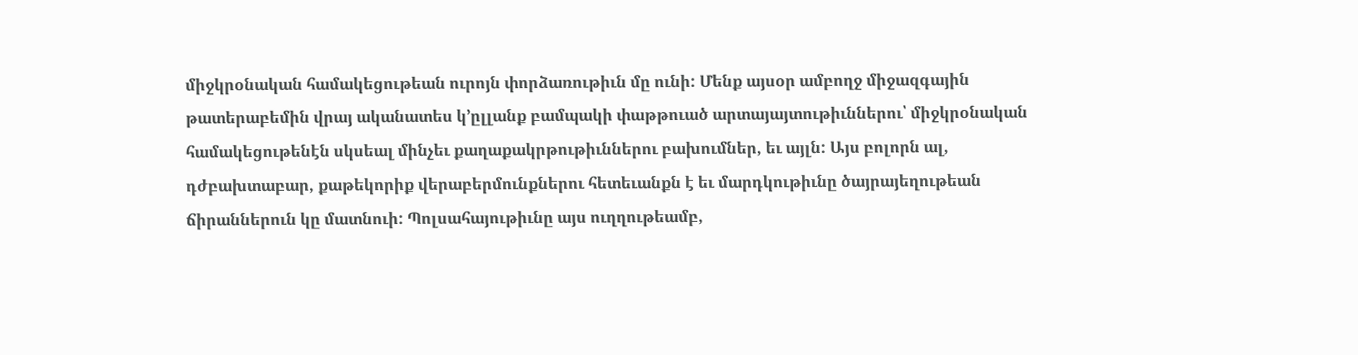միջկրօնական համակեցութեան ուրոյն փորձառութիւն մը ունի: Մենք այսօր ամբողջ միջազգային թատերաբեմին վրայ ականատես կ՚ըլլանք բամպակի փաթթուած արտայայտութիւններու՝ միջկրօնական համակեցութենէն սկսեալ մինչեւ քաղաքակրթութիւններու բախումներ, եւ այլն: Այս բոլորն ալ, դժբախտաբար, քաթեկորիք վերաբերմունքներու հետեւանքն է եւ մարդկութիւնը ծայրայեղութեան ճիրաններուն կը մատնուի: Պոլսահայութիւնը այս ուղղութեամբ,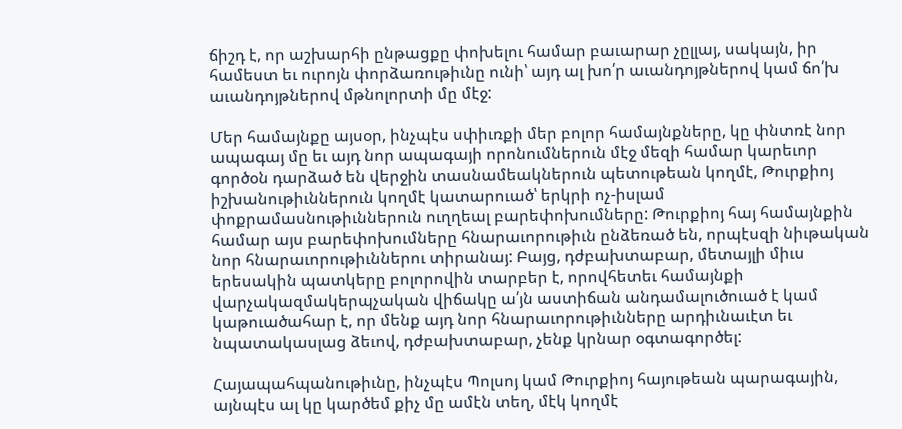ճիշդ է, որ աշխարհի ընթացքը փոխելու համար բաւարար չըլլայ, սակայն, իր համեստ եւ ուրոյն փորձառութիւնը ունի՝ այդ ալ խո՛ր աւանդոյթներով կամ ճո՛խ աւանդոյթներով մթնոլորտի մը մէջ:

Մեր համայնքը այսօր, ինչպէս սփիւռքի մեր բոլոր համայնքները, կը փնտռէ նոր ապագայ մը եւ այդ նոր ապագայի որոնումներուն մէջ մեզի համար կարեւոր գործօն դարձած են վերջին տասնամեակներուն պետութեան կողմէ, Թուրքիոյ իշխանութիւններուն կողմէ կատարուած՝ երկրի ոչ-իսլամ փոքրամասնութիւններուն ուղղեալ բարեփոխումները: Թուրքիոյ հայ համայնքին համար այս բարեփոխումները հնարաւորութիւն ընձեռած են, որպէսզի նիւթական նոր հնարաւորութիւններու տիրանայ: Բայց, դժբախտաբար, մետայլի միւս երեսակին պատկերը բոլորովին տարբեր է, որովհետեւ համայնքի վարչակազմակերպչական վիճակը ա՛յն աստիճան անդամալուծուած է կամ կաթուածահար է, որ մենք այդ նոր հնարաւորութիւնները արդիւնաւէտ եւ նպատակասլաց ձեւով, դժբախտաբար, չենք կրնար օգտագործել:

Հայապահպանութիւնը, ինչպէս Պոլսոյ կամ Թուրքիոյ հայութեան պարագային, այնպէս ալ կը կարծեմ քիչ մը ամէն տեղ, մէկ կողմէ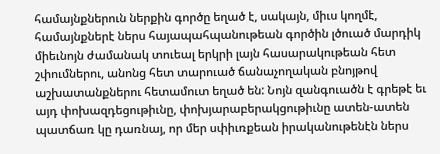համայնքներուն ներքին գործը եղած է, սակայն, միւս կողմէ, համայնքներէ ներս հայապահպանութեան գործին լծուած մարդիկ միեւնոյն ժամանակ տուեալ երկրի լայն հասարակութեան հետ շփումներու, անոնց հետ տարուած ճանաչողական բնոյթով աշխատանքներու հետամուտ եղած են: Նոյն զանգուածն է գրեթէ եւ այդ փոխազդեցութիւնը, փոխյարաբերակցութիւնը ատեն-ատեն պատճառ կը դառնայ, որ մեր սփիւռքեան իրականութենէն ներս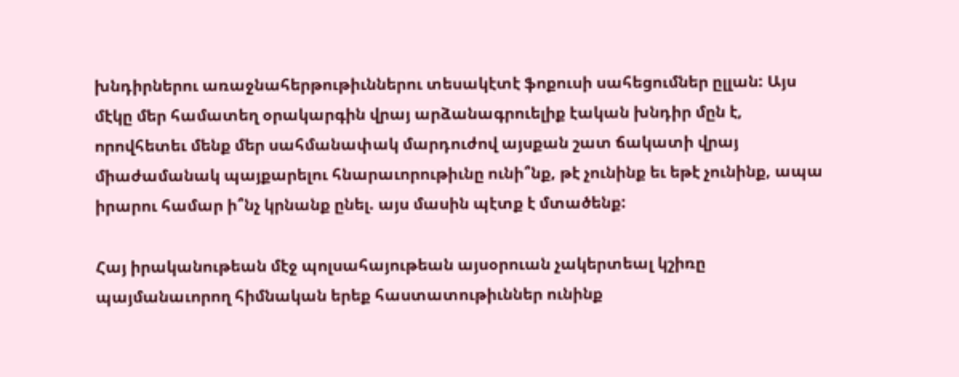խնդիրներու առաջնահերթութիւններու տեսակէտէ ֆոքուսի սահեցումներ ըլլան: Այս մէկը մեր համատեղ օրակարգին վրայ արձանագրուելիք էական խնդիր մըն է, որովհետեւ մենք մեր սահմանափակ մարդուժով այսքան շատ ճակատի վրայ միաժամանակ պայքարելու հնարաւորութիւնը ունի՞նք, թէ չունինք եւ եթէ չունինք, ապա իրարու համար ի՞նչ կրնանք ընել. այս մասին պէտք է մտածենք:

Հայ իրականութեան մէջ պոլսահայութեան այսօրուան չակերտեալ կշիռը պայմանաւորող հիմնական երեք հաստատութիւններ ունինք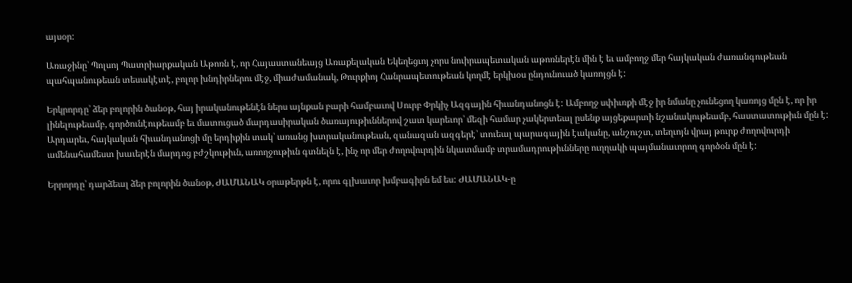այսօր:

Առաջինը՝ Պոլսոյ Պատրիարքական Աթոռն է, որ Հայաստանեայց Առաքելական Եկեղեցւոյ չորս նուիրապետական աթոռներէն մին է եւ ամբողջ մեր հայկական ժառանգութեան պահպանութեան տեսակէտէ, բոլոր խնդիրներու մէջ, միաժամանակ, Թուրքիոյ Հանրապետութեան կողմէ երկխօս ընդունուած կառոյցն է:

Երկրորդը՝ ձեր բոլորին ծանօթ, հայ իրականութենէն ներս այնքան բարի համբաւով Սուրբ Փրկիչ Ազգային հիւանդանոցն է: Ամբողջ սփիւռքի մէջ իր նմանը չունեցող կառոյց մըն է, որ իր լինելութեամբ, գործունէութեամբ եւ մատուցած մարդասիրական ծառայութիւններով շատ կարեւոր՝ մեզի համար չակերտեալ ըսենք այցեքարտի նշանակութեամբ, հաստատութիւն մըն է: Արդարեւ, հայկական հիւանդանոցի մը երդիքին տակ՝ առանց խտրականութեան, զանազան ազգերէ՝ տուեալ պարագային էականը, անշուշտ, տեղւոյն վրայ թուրք ժողովուրդի ամենահամեստ խաւերէն մարդոց բժշկութիւն, առողջութիւն գտնելն է, ինչ որ մեր ժողովուրդին նկատմամբ տրամադրութիւնները ուղղակի պայմանաւորող գործօն մըն է:

Երրորդը՝ դարձեալ ձեր բոլորին ծանօթ, ԺԱՄԱՆԱԿ օրաթերթն է, որու գլխաւոր խմբագիրն եմ ես: ԺԱՄԱՆԱԿ-ը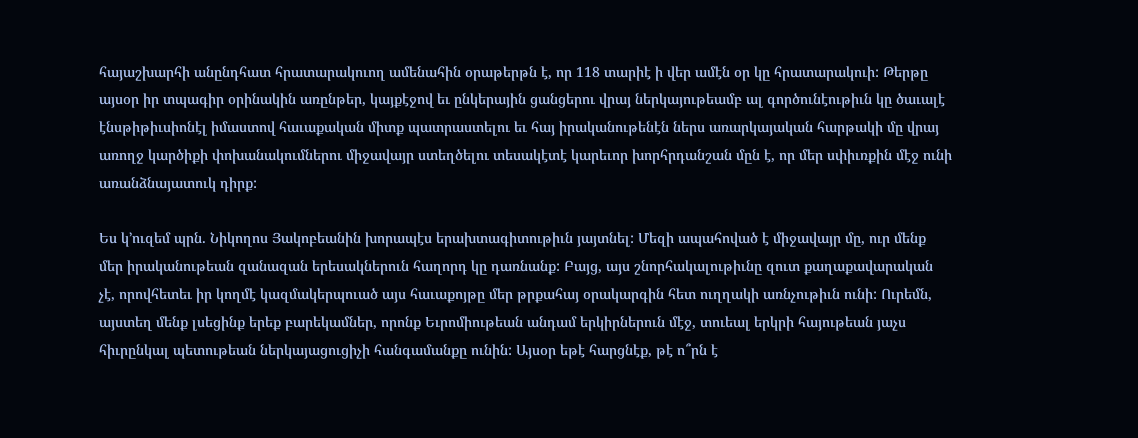հայաշխարհի անընդհատ հրատարակուող ամենահին օրաթերթն է, որ 118 տարիէ ի վեր ամէն օր կը հրատարակուի: Թերթը այսօր իր տպագիր օրինակին առընթեր, կայքէջով եւ ընկերային ցանցերու վրայ ներկայութեամբ ալ գործունէութիւն կը ծաւալէ էնսթիթիւսիոնէլ իմաստով հաւաքական միտք պատրաստելու եւ հայ իրականութենէն ներս առարկայական հարթակի մը վրայ առողջ կարծիքի փոխանակումներու միջավայր ստեղծելու տեսակէտէ կարեւոր խորհրդանշան մըն է, որ մեր սփիւռքին մէջ ունի առանձնայատուկ դիրք:

Ես կ՚ուզեմ պրն. Նիկողոս Յակոբեանին խորապէս երախտագիտութիւն յայտնել: Մեզի ապահոված է միջավայր մը, ուր մենք մեր իրականութեան զանազան երեսակներուն հաղորդ կը դառնանք: Բայց, այս շնորհակալութիւնը զուտ քաղաքավարական չէ, որովհետեւ իր կողմէ կազմակերպուած այս հաւաքոյթը մեր թրքահայ օրակարգին հետ ուղղակի առնչութիւն ունի: Ուրեմն, այստեղ մենք լսեցինք երեք բարեկամներ, որոնք Եւրոմիութեան անդամ երկիրներուն մէջ, տուեալ երկրի հայութեան յաչս հիւրընկալ պետութեան ներկայացուցիչի հանգամանքը ունին: Այսօր եթէ հարցնէք, թէ ո՞րն է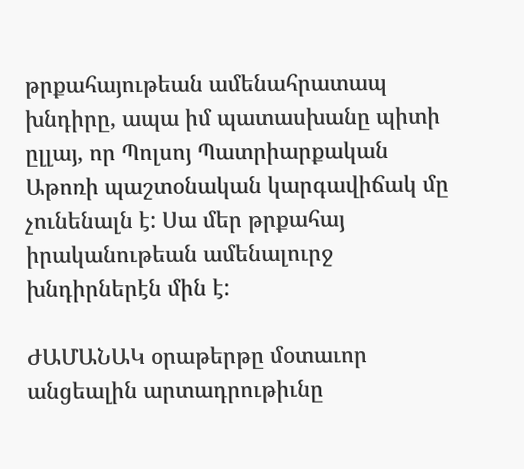թրքահայութեան ամենահրատապ խնդիրը, ապա իմ պատասխանը պիտի ըլլայ, որ Պոլսոյ Պատրիարքական Աթոռի պաշտօնական կարգավիճակ մը չունենալն է: Սա մեր թրքահայ իրականութեան ամենալուրջ խնդիրներէն մին է:

ԺԱՄԱՆԱԿ օրաթերթը մօտաւոր անցեալին արտադրութիւնը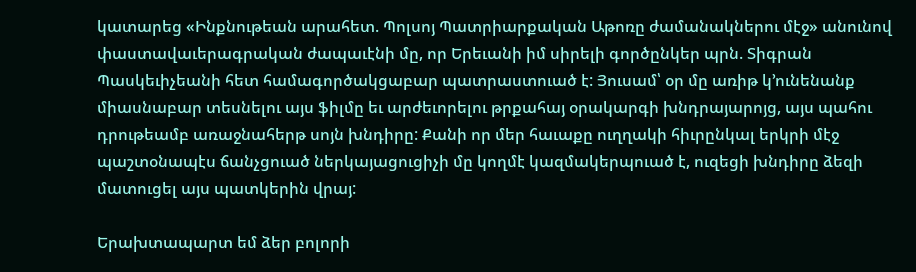կատարեց «Ինքնութեան արահետ. Պոլսոյ Պատրիարքական Աթոռը ժամանակներու մէջ» անունով փաստավաւերագրական ժապաւէնի մը, որ Երեւանի իմ սիրելի գործընկեր պրն. Տիգրան Պասկեւիչեանի հետ համագործակցաբար պատրաստուած է: Յուսամ՝ օր մը առիթ կ՚ունենանք միասնաբար տեսնելու այս ֆիլմը եւ արժեւորելու թրքահայ օրակարգի խնդրայարոյց, այս պահու դրութեամբ առաջնահերթ սոյն խնդիրը: Քանի որ մեր հաւաքը ուղղակի հիւրընկալ երկրի մէջ պաշտօնապէս ճանչցուած ներկայացուցիչի մը կողմէ կազմակերպուած է, ուզեցի խնդիրը ձեզի մատուցել այս պատկերին վրայ:

Երախտապարտ եմ ձեր բոլորի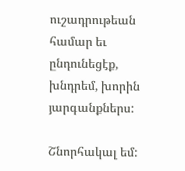ուշադրութեան համար եւ ընդունեցէք, խնդրեմ, խորին յարգանքներս:

Շնորհակալ եմ: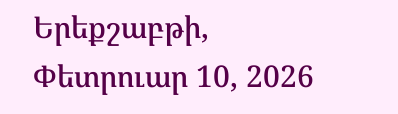Երեքշաբթի, Փետրուար 10, 2026